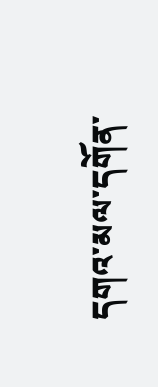དགའ་མལ་དགོན་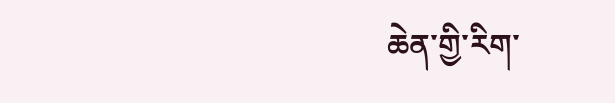ཆེན་གྱི་རིག་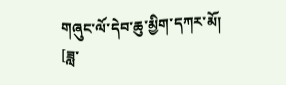གཞུང་ལོ་དེབ་ཆུ་མྱིག་དཀར་མོ།
[ཟླ་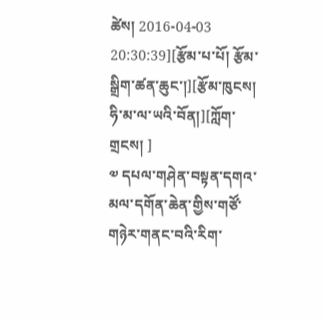ཚེས། 2016-04-03 20:30:39][རྩོམ་པ་པོ། རྩོམ་སྒྲིག་ཚན་ཆུང་།][རྩོམ་ཁུངས། ཧི་མ་ལ་ཡའི་བོན།][ཀློག་གྲངས། ]
༧ དཔལ་གཤེན་བསྟན་དགའ་མལ་དགོན་ཆེན་གྱིས་གཙོ་གཉེར་གནང་བའི་རིག་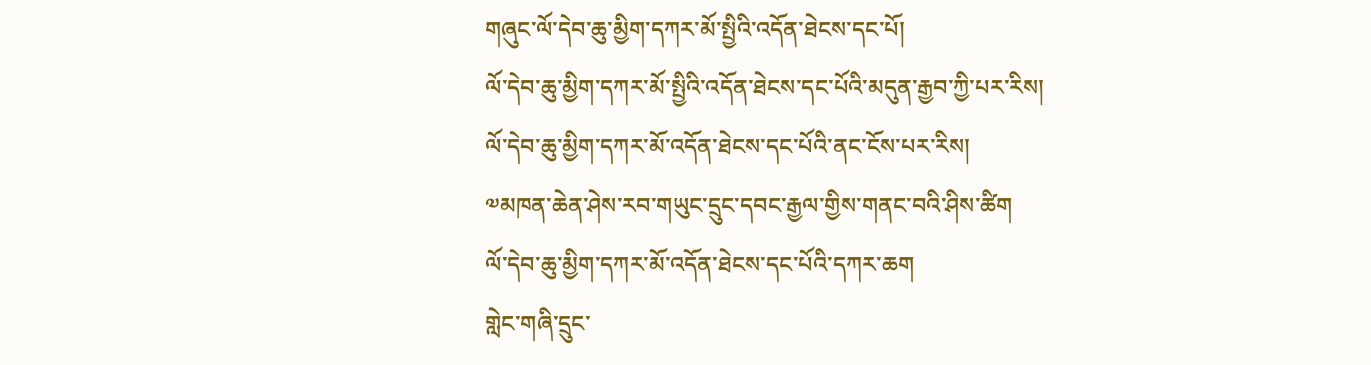གཞུང་ལོ་དེབ་ཆུ་མྱིག་དཀར་མོ་སྤྱིའི་འདོན་ཐེངས་དང་པོ།
ལོ་དེབ་ཆུ་མྱིག་དཀར་མོ་སྤྱིའི་འདོན་ཐེངས་དང་པོའི་མདུན་རྒྱབ་ཀྱི་པར་རིས།
ལོ་དེབ་ཆུ་མྱིག་དཀར་མོ་འདོན་ཐེངས་དང་པོའི་ནང་ངོས་པར་རིས།
༧མཁན་ཆེན་ཤེས་རབ་གཡུང་དྲུང་དབང་རྒྱལ་གྱིས་གནང་བའི་ཤིས་ཚིག
ལོ་དེབ་ཆུ་མྱིག་དཀར་མོ་འདོན་ཐེངས་དང་པོའི་དཀར་ཆག
གླེང་གཞི་དྲུང་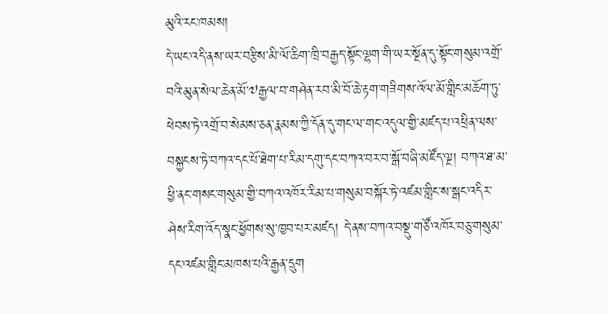མུའི་རང་ཁམས།
དེ་ཡང་འདི་ནས་ཡར་བརྩིས་མི་ལོ་ཆིག་ཁྲི་བརྒྱད་སྟོང་ལྷག་གི་ཡར་སྔོན་དུ་སྟོང་གསུམ་འགྲོ་བའི་མུན་སེལ་ཆེན་མོ་༧རྒྱལ་བ་གཤེན་རབ་མི་བོ་ཆེ་རྟག་གཟིགས་འོལ་མོ་གླིང་མཆོག་ཏུ་ཕེབས་ཏེ་འགྲོ་བ་སེམས་ཅན་རྣམས་ཀྱི་དོན་དུ་གང་ལ་གང་འདུལ་གྱི་མཛད་པ་འཕྲིན་ལས་བསྐྱངས་ཏེ་བཀའ་དང་པོ་ཐེག་པ་རིམ་དགུ་དང་བཀའ་བར་བ་སྒོ་བཞི་མཛོད་ལྔ། བཀའ་ཐ་མ་ཕྱི་ནང་གསང་གསུམ་གྱི་བཀའ་འཁོར་རིམ་པ་གསུམ་བསྐོར་ཏེ་འཛམ་གླིང་ས་སྒང་འདིར་ཤེས་རིག་འོད་སྣང་ཕྱོགས་སུ་ཁྱབ་པར་མཛད། དེ་ནས་བཀའ་བསྡུ་གཙོ་འཁོར་བཅུ་གསུམ་དང་འཛམ་གླིང་མཁས་པའི་རྒྱན་དྲུག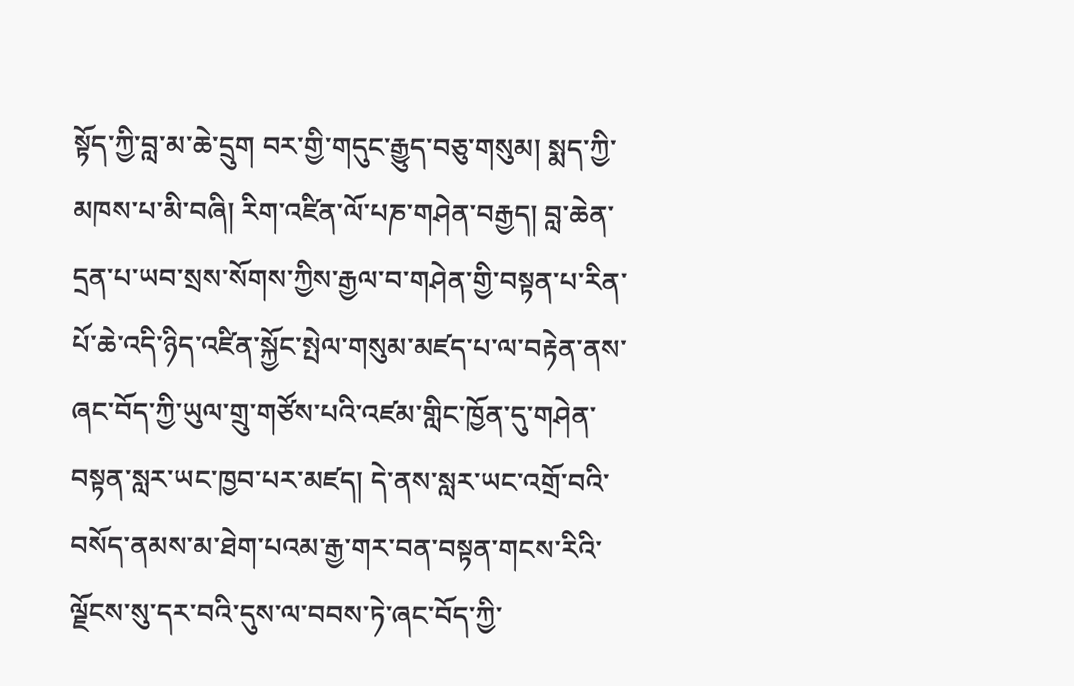སྟོད་ཀྱི་བླ་མ་ཆེ་དྲུག བར་གྱི་གདུང་རྒྱུད་བཅུ་གསུམ། སྨད་ཀྱི་མཁས་པ་མི་བཞི། རིག་འཛིན་ལོ་པཎ་གཤེན་བརྒྱད། བླ་ཆེན་དྲན་པ་ཡབ་སྲས་སོགས་ཀྱིས་རྒྱལ་བ་གཤེན་གྱི་བསྟན་པ་རིན་པོ་ཆེ་འདི་ཉིད་འཛིན་སྐྱོང་སྤེལ་གསུམ་མཛད་པ་ལ་བརྟེན་ནས་ཞང་བོད་ཀྱི་ཡུལ་གྲུ་གཙོས་པའི་འཛམ་གླིང་ཁྱོན་དུ་གཤེན་བསྟན་སླར་ཡང་ཁྱབ་པར་མཛད། དེ་ནས་སླར་ཡང་འགྲོ་བའི་བསོད་ནམས་མ་ཐེག་པའམ་རྒྱ་གར་བན་བསྟན་གངས་རིའི་ལྗོངས་སུ་དར་བའི་དུས་ལ་བབས་ཏེ་ཞང་བོད་ཀྱི་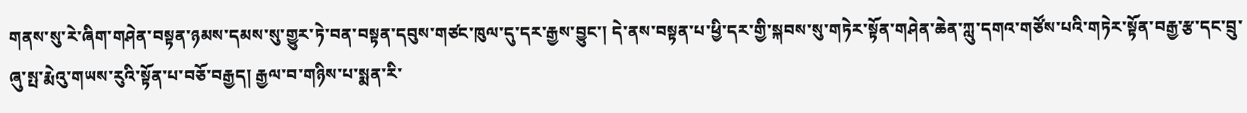གནས་སུ་རེ་ཞིག་གཤེན་བསྟན་ཉམས་དམས་སུ་གྱུར་ཏེ་བན་བསྟན་དབུས་གཙང་ཁུལ་དུ་དར་རྒྱས་བྱུང་། དེ་ནས་བསྟན་པ་ཕྱི་དར་གྱི་སྐབས་སུ་གཏེར་སྟོན་གཤེན་ཆེན་ཀླུ་དགའ་གཙོས་པའི་གཏེར་སྟོན་བརྒྱ་རྩ་དང་བྲུ་ཞུ་སྤ་རྨེའུ་གཡས་རུའི་སྟོན་པ་བཅོ་བརྒྱད། རྒྱལ་བ་གཉིས་པ་སྨན་རི་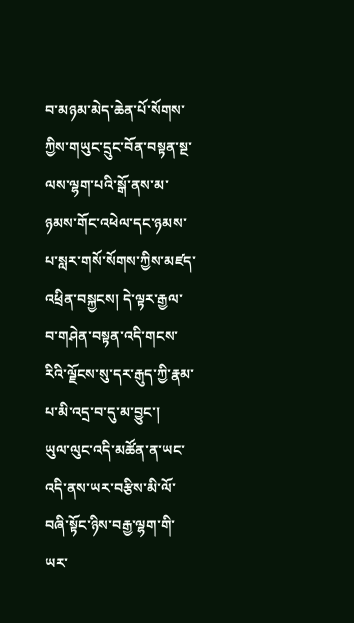བ་མཉམ་མེད་ཆེན་པོ་སོགས་ཀྱིས་གཡུང་དྲུང་བོན་བསྟན་སྔ་ལས་ལྷག་པའི་སྒོ་ནས་མ་ཉམས་གོང་འཕེལ་དང་ཉམས་པ་སླར་གསོ་སོགས་ཀྱིས་མཛད་འཕྲིན་བསྐྱངས། དེ་ལྟར་རྒྱལ་བ་གཤེན་བསྟན་འདི་གངས་རིའི་ལྗོངས་སུ་དར་རྒུད་ཀྱི་རྣམ་པ་མི་འདྲ་བ་དུ་མ་བྱུང་།
ཡུལ་ལུང་འདི་མཚོན་ན་ཡང་འདི་ནས་ཡར་བརྩིས་མི་ལོ་བཞི་སྟོང་ཉིས་བརྒྱ་ལྷག་གི་ཡར་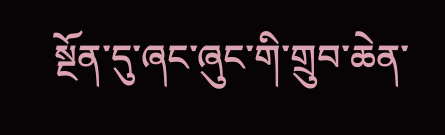སྔོན་དུ་ཞང་ཞུང་གི་གྲུབ་ཆེན་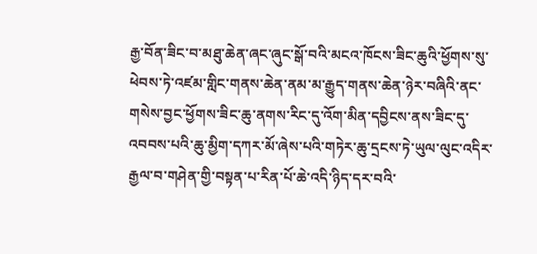རྒྱ་བོན་ཟིང་བ་མཐུ་ཆེན་ཞང་ཞུང་སྒོ་བའི་མངའ་ཁོངས་ཟིང་ཆུའི་ཕྱོགས་སུ་ཕེབས་ཏེ་འཛམ་གླིང་གནས་ཆེན་ནམ་མ་རྒྱུད་གནས་ཆེན་ཉེར་བཞིའི་ནང་གསེས་བྱང་ཕྱོགས་ཟིང་ཆུ་ནགས་རིང་དུ་འོག་མིན་དབྱིངས་ནས་ཟིང་དུ་འབབས་པའི་ཆུ་མྱིག་དཀར་མོ་ཞེས་པའི་གཏེར་ཆུ་དྲངས་ཏེ་ཡུལ་ལུང་འདིར་རྒྱལ་བ་གཤེན་གྱི་བསྟན་པ་རིན་པོ་ཆེ་འདི་ཉིད་དར་བའི་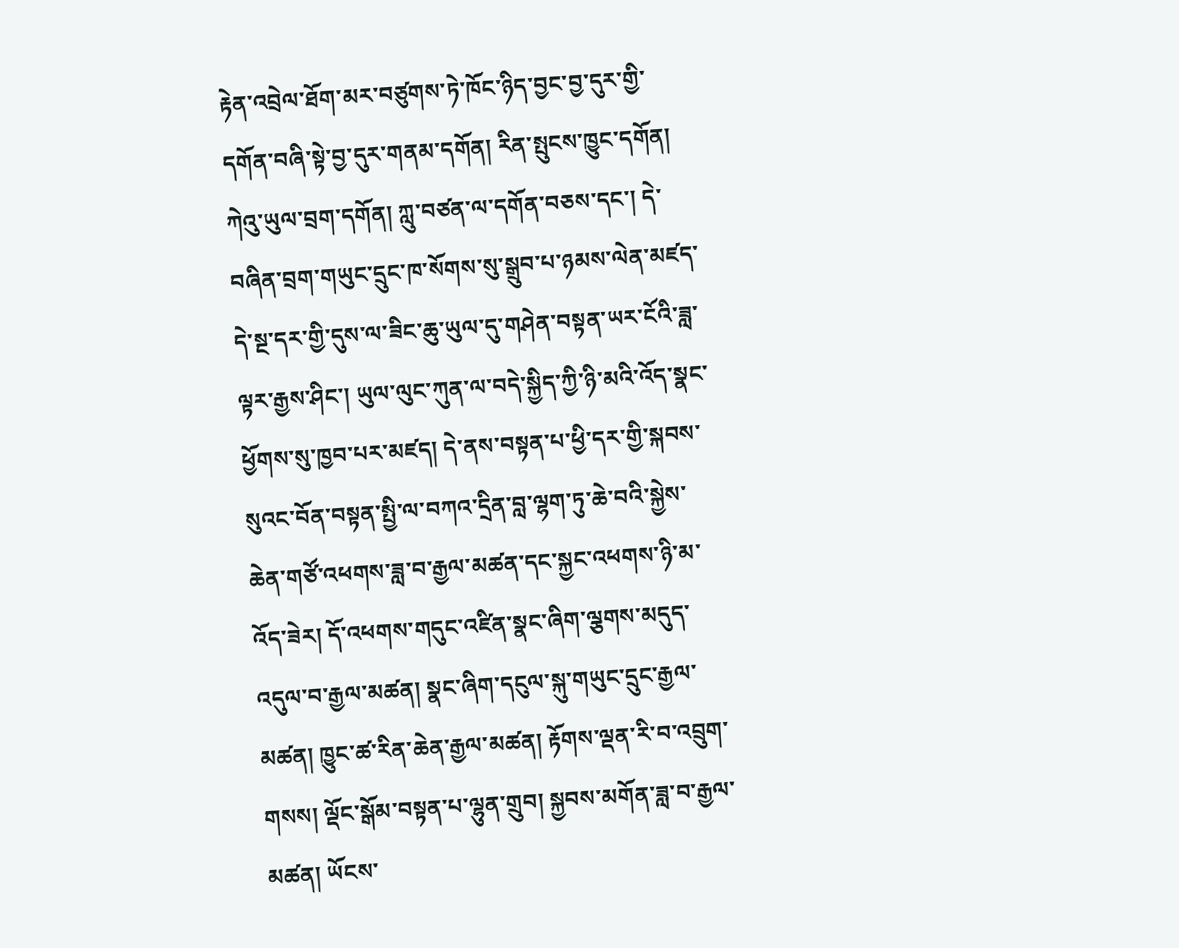རྟེན་འབྲེལ་ཐོག་མར་བཙུགས་ཏེ་ཁོང་ཉིད་བྱང་བྱ་དུར་གྱི་དགོན་བཞི་སྟེ་བྱ་དུར་གནམ་དགོན། རིན་སྤུངས་ཁྱུང་དགོན། ཀེའུ་ཡུལ་བྲག་དགོན། ཀླུ་བཙན་ལ་དགོན་བཅས་དང་། དེ་བཞིན་བྲག་གཡུང་དྲུང་ཁ་སོགས་སུ་སྒྲུབ་པ་ཉམས་ལེན་མཛད་དེ་སྔ་དར་གྱི་དུས་ལ་ཟིང་ཆུ་ཡུལ་དུ་གཤེན་བསྟན་ཡར་ངོའི་ཟླ་ལྟར་རྒྱས་ཤིང་། ཡུལ་ལུང་ཀུན་ལ་བདེ་སྐྱིད་ཀྱི་ཉི་མའི་འོད་སྣང་ཕྱོགས་སུ་ཁྱབ་པར་མཛད། དེ་ནས་བསྟན་པ་ཕྱི་དར་གྱི་སྐབས་སུའང་བོན་བསྟན་སྤྱི་ལ་བཀའ་དྲིན་བླ་ལྷག་ཏུ་ཆེ་བའི་སྐྱེས་ཆེན་གཙོ་འཕགས་ཟླ་བ་རྒྱལ་མཚན་དང་སྐྱང་འཕགས་ཉི་མ་འོད་ཟེར། དོ་འཕགས་གདུང་འཛིན་སྣང་ཞིག་ལྕགས་མདུད་འདུལ་བ་རྒྱལ་མཚན། སྣང་ཞིག་དངུལ་སྐུ་གཡུང་དྲུང་རྒྱལ་མཚན། ཁྱུང་ཚ་རིན་ཆེན་རྒྱལ་མཚན། རྟོགས་ལྡན་རི་བ་འབྲུག་གསས། ལྡོང་སྒོམ་བསྟན་པ་ལྷུན་གྲུབ། སྐྱབས་མགོན་ཟླ་བ་རྒྱལ་མཚན། ཡོངས་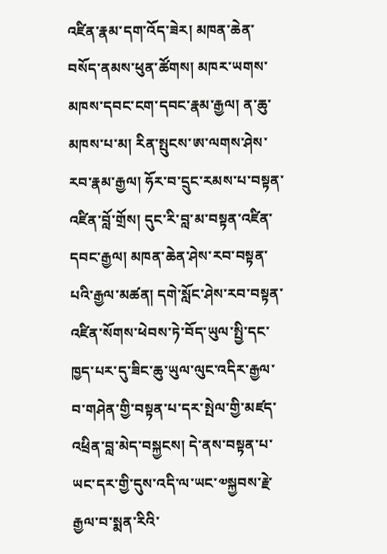འཛིན་རྣམ་དག་འོད་ཟེར། མཁན་ཆེན་བསོད་ནམས་ཕུན་ཚོགས། མཁར་ཡགས་མཁས་དབང་ངག་དབང་རྣམ་རྒྱལ། ན་ཆུ་མཁས་པ་མ། རིན་སྤུངས་ཨ་ལགས་ཤེས་རབ་རྣམ་རྒྱལ། ཧོར་བ་དྲུང་རམས་པ་བསྟན་འཛིན་བློ་གྲོས། དུང་རི་བླ་མ་བསྟན་འཛིན་དབང་རྒྱལ། མཁན་ཆེན་ཤེས་རབ་བསྟན་པའི་རྒྱལ་མཚན། དགེ་སློང་ཤེས་རབ་བསྟན་འཛིན་སོགས་ཕེབས་ཏེ་བོད་ཡུལ་སྤྱི་དང་ཁྱད་པར་དུ་ཟིང་ཆུ་ཡུལ་ལུང་འདིར་རྒྱལ་བ་གཤེན་གྱི་བསྟན་པ་དར་སྤེལ་གྱི་མཛད་འཕྲིན་བླ་མེད་བསྐྱངས། དེ་ནས་བསྟན་པ་ཡང་དར་གྱི་དུས་འདི་ལ་ཡང་༧སྐྱབས་རྗེ་རྒྱལ་བ་སྨན་རིའི་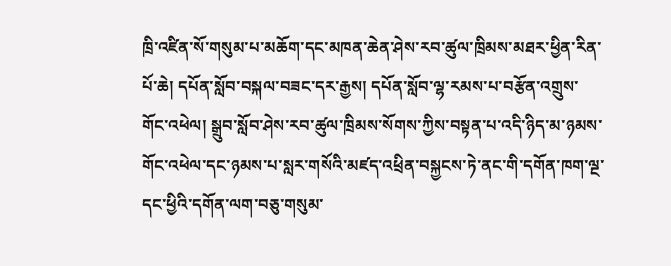ཁྲི་འཛིན་སོ་གསུམ་པ་མཆོག་དང་མཁན་ཆེན་ཤེས་རབ་ཚུལ་ཁྲིམས་མཐར་ཕྱིན་རིན་པོ་ཆེ། དཔོན་སློབ་བསྐལ་བཟང་དར་རྒྱས། དཔོན་སློབ་ལྷ་རམས་པ་བརྩོན་འགྲུས་གོང་འཕེལ། སྒྲུབ་སློབ་ཤེས་རབ་ཚུལ་ཁྲིམས་སོགས་ཀྱིས་བསྟན་པ་འདི་ཉིད་མ་ཉམས་གོང་འཕེལ་དང་ཉམས་པ་སླར་གསོའི་མཛད་འཕྲིན་བསྐྱངས་ཏེ་ནང་གི་དགོན་ཁག་ལྔ་དང་ཕྱིའི་དགོན་ལག་བཅུ་གསུམ་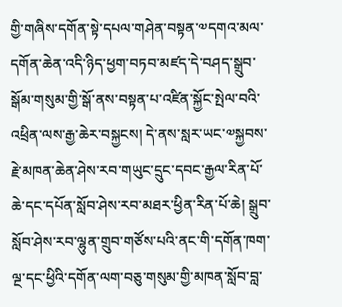གྱི་གཞིས་དགོན་སྟེ་དཔལ་གཤེན་བསྟན་༧དགའ་མལ་དགོན་ཆེན་འདི་ཉིད་ཕྱག་བཏབ་མཛད་དེ་བཤད་སྒྲུབ་སྒོམ་གསུམ་གྱི་སྒོ་ནས་བསྟན་པ་འཛིན་སྐྱོང་སྤེལ་བའི་འཕྲིན་ལས་རྒྱ་ཆེར་བསྐྱངས། དེ་ནས་སླར་ཡང་༧སྐྱབས་རྗེ་མཁན་ཆེན་ཤེས་རབ་གཡུང་དྲུང་དབང་རྒྱལ་རིན་པོ་ཆེ་དང་དཔོན་སློབ་ཤེས་རབ་མཐར་ཕྱིན་རིན་པོ་ཆེ། སྒྲུབ་སློབ་ཤེས་རབ་ལྷུན་གྲུབ་གཙོས་པའི་ནང་གི་དགོན་ཁག་ལྔ་དང་ཕྱིའི་དགོན་ལག་བཅུ་གསུམ་གྱི་མཁན་སློབ་བླ་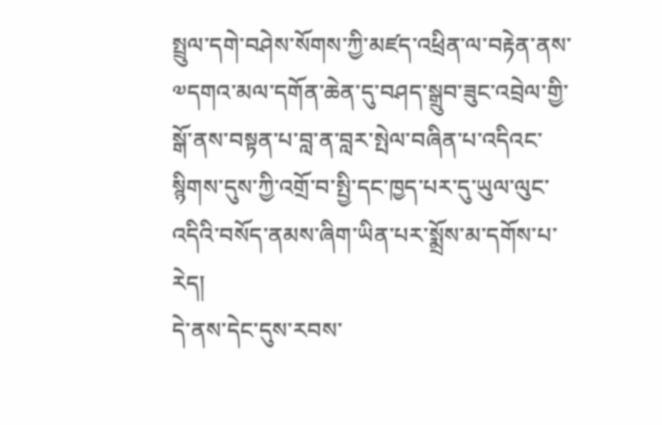སྤྲུལ་དགེ་བཤེས་སོགས་ཀྱི་མཛད་འཕྲིན་ལ་བརྟེན་ནས་༧དགའ་མལ་དགོན་ཆེན་དུ་བཤད་སྒྲུབ་ཟུང་འབྲེལ་གྱི་སྒོ་ནས་བསྟན་པ་བླ་ན་བླར་སྤེལ་བཞིན་པ་འདིའང་སྙིགས་དུས་ཀྱི་འགྲོ་བ་སྤྱི་དང་ཁྱད་པར་དུ་ཡུལ་ལུང་འདིའི་བསོད་ནམས་ཞིག་ཡིན་པར་སྨྲོས་མ་དགོས་པ་རེད།
དེ་ནས་དེང་དུས་རབས་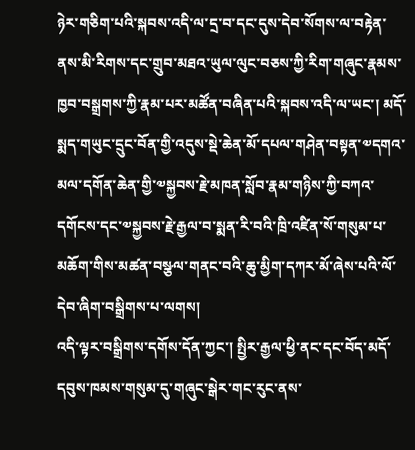ཉེར་གཅིག་པའི་སྐབས་འདི་ལ་དྲ་བ་དང་དུས་དེབ་སོགས་ལ་བརྟེན་ནས་མི་རིགས་དང་གྲུབ་མཐའ་ཡུལ་ལུང་བཅས་ཀྱི་རིག་གཞུང་རྣམས་ཁྱབ་བསྒྲགས་ཀྱི་རྣམ་པར་མཚོན་བཞིན་པའི་སྐབས་འདི་ལ་ཡང་། མདོ་སྨད་གཡུང་དྲུང་བོན་གྱི་འདུས་སྡེ་ཆེན་མོ་དཔལ་གཤེན་བསྟན་༧དགའ་མལ་དགོན་ཆེན་གྱི་༧སྐྱབས་རྗེ་མཁན་སློབ་རྣམ་གཉིས་ཀྱི་བཀའ་དགོངས་དང་༧སྐྱབས་རྗེ་རྒྱལ་བ་སྨན་རི་བའི་ཁྲི་འཛིན་སོ་གསུམ་པ་མཆོག་གིས་མཚན་བསྩལ་གནང་བའི་ཆུ་མྱིག་དཀར་མོ་ཞེས་པའི་ལོ་དེབ་ཞིག་བསྒྲིགས་པ་ལགས།
འདི་ལྟར་བསྒྲིགས་དགོས་དོན་ཀྱང་། སྤྱིར་རྒྱལ་ཕྱི་ནང་དང་བོད་མདོ་དབུས་ཁམས་གསུམ་དུ་གཞུང་སྒེར་གང་རུང་ནས་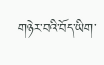གཉེར་བའི་བོད་ཡིག་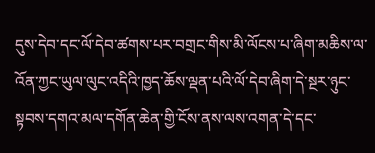དུས་དེབ་དང་ལོ་དེབ་ཚགས་པར་བགྲང་གིས་མི་ལོངས་པ་ཞིག་མཆིས་ལ་འོན་ཀྱང་ཡུལ་ལུང་འདིའི་ཁྱད་ཆོས་ལྡན་པའི་ལོ་དེབ་ཞིག་དེ་སྔར་ཉུང་སྟབས་དགའ་མལ་དགོན་ཆེན་གྱི་ངོས་ནས་ལས་འགན་དེ་དང་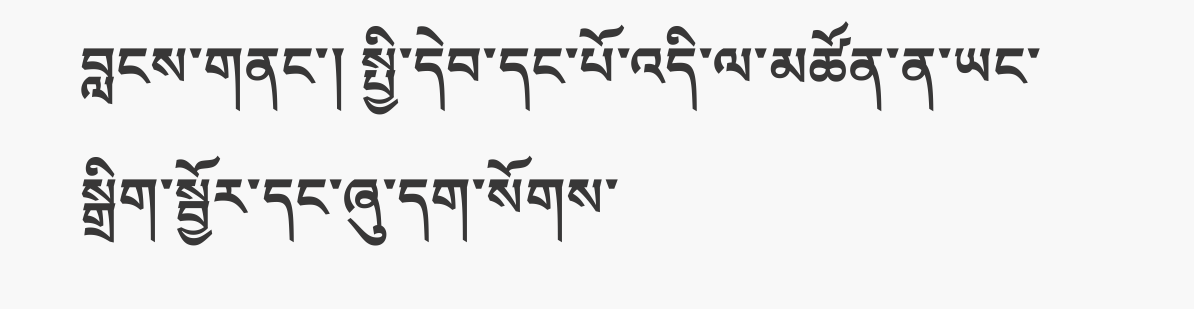བླངས་གནང་། སྤྱི་དེབ་དང་པོ་འདི་ལ་མཚོན་ན་ཡང་སྒྲིག་སྦྱོར་དང་ཞུ་དག་སོགས་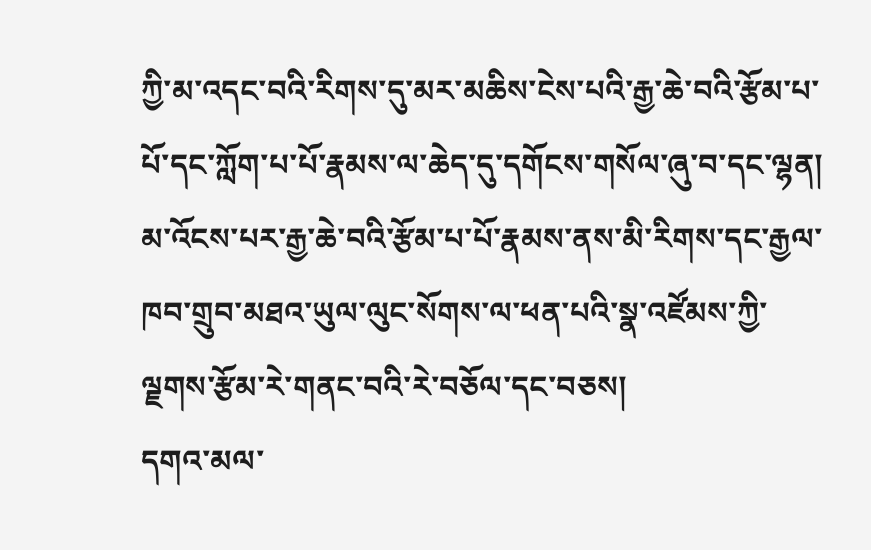ཀྱི་མ་འདང་བའི་རིགས་དུ་མར་མཆིས་ངེས་པའི་རྒྱ་ཆེ་བའི་རྩོམ་པ་པོ་དང་ཀློག་པ་པོ་རྣམས་ལ་ཆེད་དུ་དགོངས་གསོལ་ཞུ་བ་དང་ལྷན། མ་འོངས་པར་རྒྱ་ཆེ་བའི་རྩོམ་པ་པོ་རྣམས་ནས་མི་རིགས་དང་རྒྱལ་ཁབ་གྲུབ་མཐའ་ཡུལ་ལུང་སོགས་ལ་ཕན་པའི་སྣ་འཛོམས་ཀྱི་ལྗགས་རྩོམ་རེ་གནང་བའི་རེ་བཅོལ་དང་བཅས།
དགའ་མལ་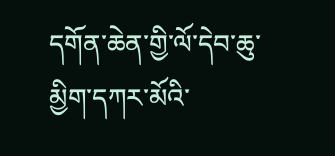དགོན་ཆེན་གྱི་ལོ་དེབ་ཆུ་མྱིག་དཀར་མོའི་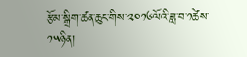རྩོམ་སྒྲིག་ཚན་ཆུང་གིས་༢༠༡༦ལོའི་ཟླ་བ་༡ཚེས་༡༥ཉིན།